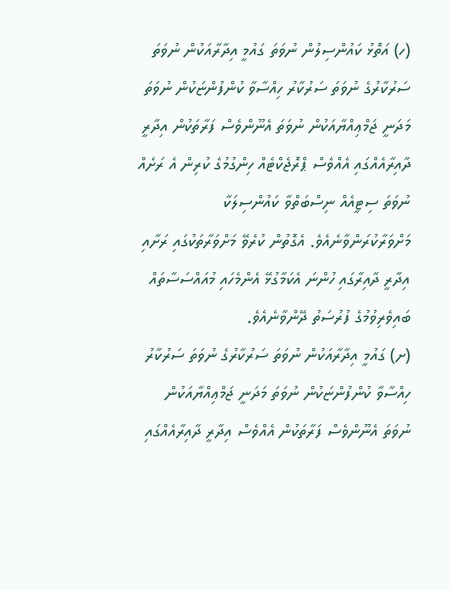(ހ) އަތޮޅު ކައުންސިލުން ނުވަތަ ގައުމީ އިދާރާއަކުން ނުވަތަ ސަރުކާރުގެ ނުވަތަ ސަރުކާރު ހިއްސާވާ ކުންފުންޏަކުން ނުވަތަ މަދަނީ ޖަމްޢިއްޔާއަކުން ނުވަތަ އެނޫންވެސް ފަރާތަކުން އިދާރީ ދާއިރާއެއްގައި އެއްވެސް ޕްރޮޖެކްޓެއް ހިންގުމުގެ ކުރިން އެ ރަށެއް ނުވަތަ ސިޓީއެއް ނިސްބަތްވާ ކައުންސިލަކާ މަށްވަރާކުރަންވާނެއެވެ. އެގޮތުން ކުރެވޭ މަށްވަރާތަކުގައި ރަށާއި އިދާރީ ދާއިރާގައި ހުންނަ އެކަމާގުޅޭ އެންމެހައި މުއައްސަސާތައް ބައިވެރިވުމުގެ ފުރުސަތު ދޭންވާނެއެވެ.
(ށ) ގައުމީ އިދާރާއަކުން ނުވަތަ ސަރުކާރުގެ ނުވަތަ ސަރުކާރު ހިއްސާވާ ކުންފުންޏަކުން ނުވަތަ މަދަނީ ޖަމްޢިއްޔާއަކުން ނުވަތަ އެނޫންވެސް ފަރާތަކުން އެއްވެސް އިދާރީ ދާއިރާއެއްގައި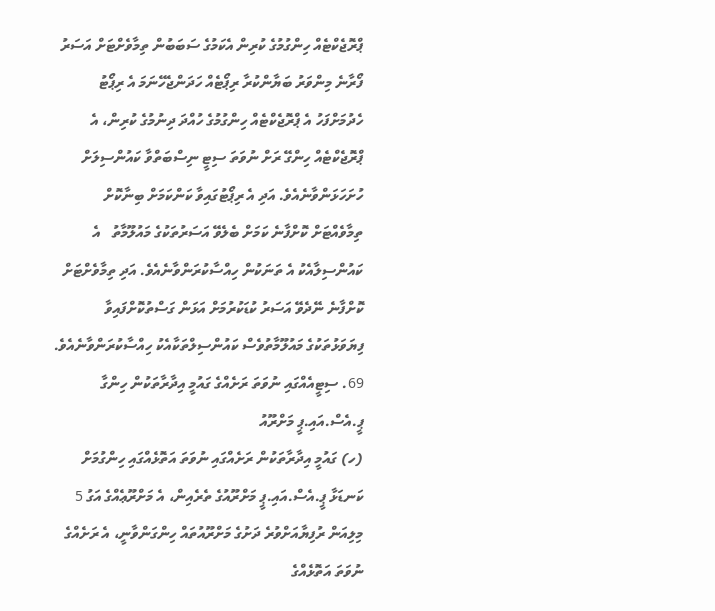ޕްރޮޖެކްޓެއް ހިންގުމުގެ ކުރިން އެކަމުގެ ސަބަބުން ތިމާވެށްޓަށް އަސަރު ފޯރާނެ މިންވަރު ބަޔާންކުރާ ރިޕޯޓެއް ހަދަންޖެހޭނަމަ އެ ރިޕޯޓު ހެދުމަށްފަހު އެ ޕްރޮޖެކްޓެއް ހިންގުމުގެ ހުއްދަ ދިނުމުގެ ކުރިން، އެ ޕްރޮޖެކްޓެއް ހިންގޭ ރަށް ނުވަތަ ސިޓީ ނިސްބަތްވާ ކައުންސިލަށް ހުށަހަޅަންވާނެއެވެ. އަދި އެ ރިޕޯޓުގައިވާ ކަންކަމަށް ބިނާކޮށް ތިމާވެއްޓަށް ކޮށްފާނެ ކަމަށް ބެލެވޭ އަސަރުތަކުގެ މައުލޫމާތު   އެ ކައުންސިލާއެކު އެ ތަނަކުން ހިއްސާކުރަންވާނެއެވެ. އަދި ތިމާވެށްޓަށް ކޮށްފާނެ ނޭދެވޭ އަސަރު ކުޑަކުރުމަށް އަޅަން ގަސްތުކޮށްފައިވާ ފިޔަވަޅުތަކުގެ މައުލޫމާތުވެސް ކައުންސިލްތަކާއެކު ހިއްސާކުރަންވާނެއެވެ.
69. ސިޓީއެއްގައި ނުވަތަ ރަށެއްގެ ގައުމީ އިދާރާތަކުން ހިންގާ ޕީ.އެސް.އައި.ޕީ މަށްރޫއު
(ހ) ގައުމީ އިދާރާތަކުން ރަށެއްގައި ނުވަތަ އަތޮޅެއްގައި ހިންގުމަށް ކަނޑަޅާ ޕީ.އެސް.އައި.ޕީ މަށްރޫއުގެ ތެރެއިން، އެ މަށްރޫޢެއްގެ އަގު 5 މިލިއަން ރުފިޔާއަށްވުރެ ދަށުގެ މަށްރޫއުތައް ހިންގަންވާނީ، އެ ރަށެއްގެ ނުވަތަ އަތޮޅެއްގެ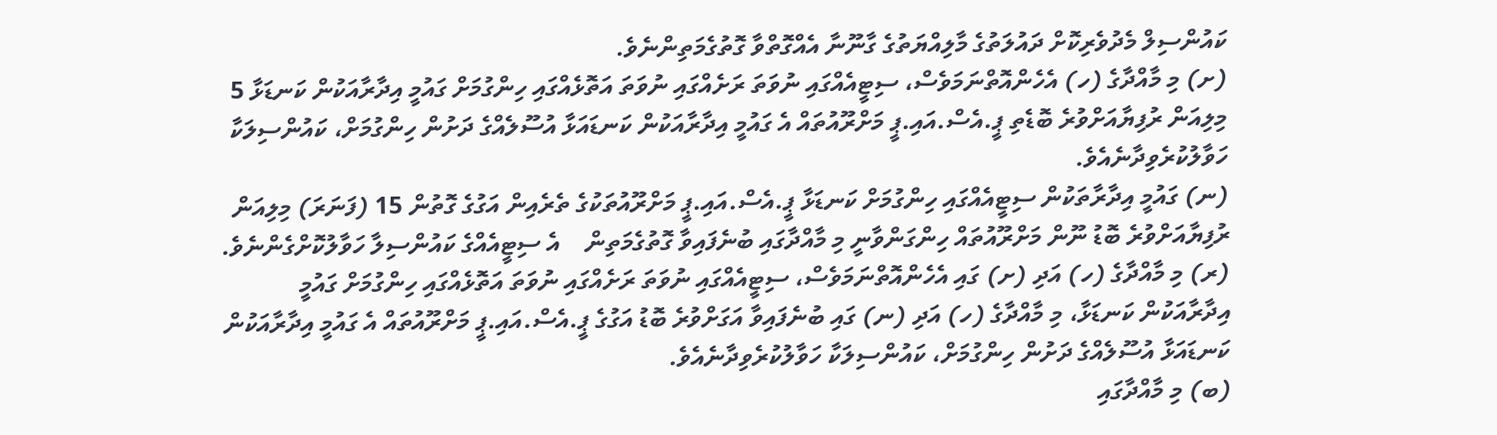ކައުންސިލް މެދުވެރިކޮށް ދައުލަތުގެ މާލިއްޔަތުގެ ގާނޫނާ އެއްގޮތްވާ ގޮތުގެމަތިންނެވެ.
(ށ) މި މާއްދާގެ (ހ) އެހެންއޮތްނަމަވެސް، ސިޓީއެއްގައި ނުވަތަ ރަށެއްގައި ނުވަތަ އަތޮޅެއްގައި ހިންގުމަށް ގައުމީ އިދާރާއަކުން ކަނޑަޅާ 5 މިލިއަން ރުފިޔާއަށްވުރެ ބޮޑެތި ޕީ.އެސް.އައި.ޕީ މަށްރޫއުތައް އެ ގައުމީ އިދާރާއަކުން ކަނޑައަޅާ އުސޫލެއްގެ ދަށުން ހިންގުމަށް، ކައުންސިލަކާ ހަވާލުކުރެވިދާނެއެވެ.
(ނ) ގައުމީ އިދާރާތަކުން ސިޓީއެއްގައި ހިންގުމަށް ކަނޑަޅާ ޕީ.އެސް.އައި.ޕީ މަށްރޫއުތަކުގެ ތެރެއިން އަގުގެ ގޮތުން 15 (ފަނަރަ) މިލިއަން ރުފިޔާއަށްވުރެ ބޮޑު ނޫން މަށްރޫއުތައް ހިންގަންވާނީ މި މާއްދާގައި ބުނެފައިވާ ގޮތުގެމަތިން    އެ ސިޓީއެއްގެ ކައުންސިލާ ހަވާލުކޮށްގެންނެވެ.
(ރ) މި މާއްދާގެ (ހ) އަދި (ށ) ގައި އެހެންއޮތްނަމަވެސް، ސިޓީއެއްގައި ނުވަތަ ރަށެއްގައި ނުވަތަ އަތޮޅެއްގައި ހިންގުމަށް ގައުމީ އިދާރާއަކުން ކަނޑަޅާ، މި މާއްދާގެ (ހ) އަދި (ނ) ގައި ބުނެފައިވާ އަގަށްވުރެ ބޮޑު އަގުގެ ޕީ.އެސް.އައި.ޕީ މަށްރޫއުތައް އެ ގައުމީ އިދާރާއަކުން ކަނޑައަޅާ އުސޫލެއްގެ ދަށުން ހިންގުމަށް، ކައުންސިލަކާ ހަވާލުކުރެވިދާނެއެވެ.
(ބ) މި މާއްދާގައި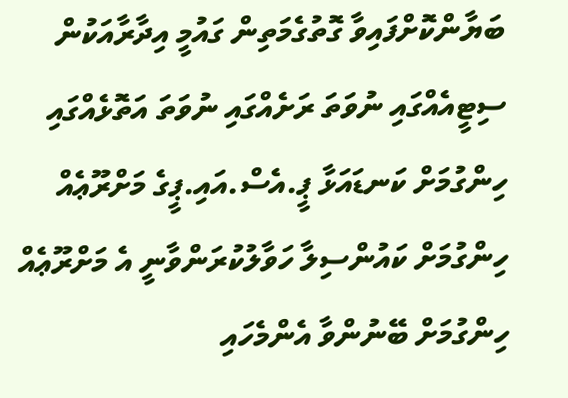ބަޔާންކޮށްފައިވާ ގޮތުގެމަތިން ގައުމީ އިދާރާއަކުން ސިޓީއެއްގައި ނުވަތަ ރަށެއްގައި ނުވަތަ އަތޮޅެއްގައި ހިންގުމަށް ކަނޑައަޅާ ޕީ.އެސް.އައި.ޕީގެ މަށްރޫޢެއް ހިންގުމަށް ކައުންސިލާ ހަވާލުކުރަންވާނީ އެ މަށްރޫޢެއް ހިންގުމަށް ބޭނުންވާ އެންމެހައި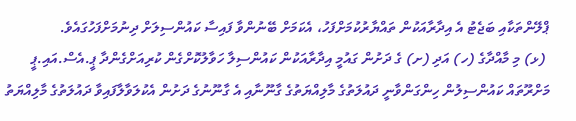ޕްލޭންތަކާއި ބަޖެޓު އެ އިދާރާއަކުން ތައްޔާރުކުމަށްފަހު، އެކަމަށް ބޭނުންވާ ފައިސާ ކައުންސިލަށް ދިނުމަށްފަހުގައެވެ.
 (ޅ) މި މާއްދާގެ (ހ) އަދި (ށ) ގެ ދަށުން ގައުމީ އިދާރާއަކުން ކައުންސިލާ ހަވާލުކޮށްގެން ކުރިއަށްގެންދާ ޕީ.އެސް.އައި.ޕީ މަށްރޫތައް ކައުންސިލުން ހިންގަންވާނީ ދައުލަތުގެ މާލިއްޔަތުގެ ގާނޫނާއި އެ ގާނޫނުގެ ދަށުން އެކުލަވާލާފައިވާ ދައުލަތުގެ މާލިއްޔަތު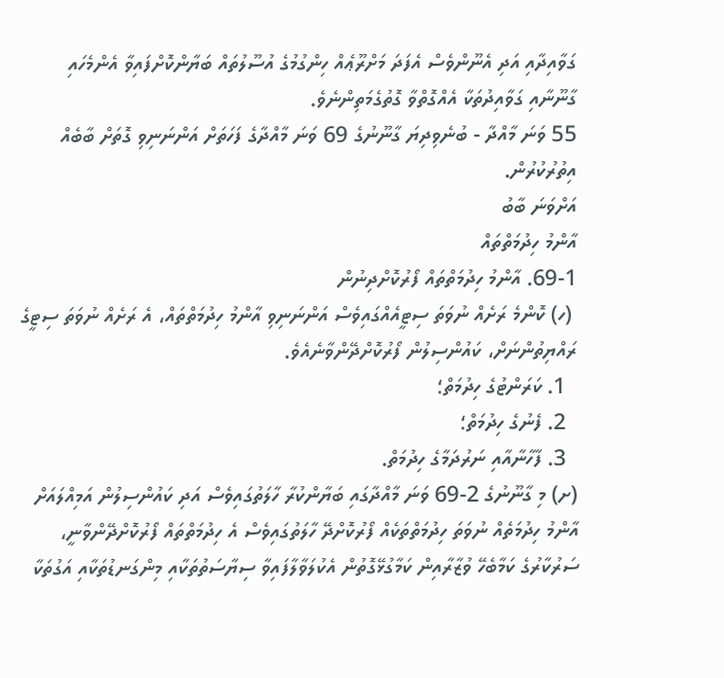ގަވާއިދާއި އަދި އެނޫންވެސް އެފަދަ މަށްރޫޢެއް ހިންގުމުގެ އުސޫލުތައް ބަޔާންކޮށްފައިވާ އެންމެހައި ގާނޫނާއި ގަވާއިދުތަކާ އެއްގޮތްވާ ގޮތުގެމަތިންނެވެ.
55 ވަނަ މާއްދާ - ބުނެވިދިޔަ ގާނޫނުގެ 69 ވަނަ މާއްދާގެ ފަހަތަށް އަންނަނިވި ގޮތަށް ބާބެއް އިތުރުކުރުން.
އަށްވަނަ ބާބު
އާންމު ހިދުމަތްތައް
69-1. އާންމު ހިދުމަތްތައް ފޯރުކޮށްދިނުން
 (ހ) ކޮންމެ ރަށެއް ނުވަތަ ސިޓީއެއްގައިވެސް އަންނަނިވި އާންމު ހިދުމަތްތައް، އެ ރަށެއް ނުވަތަ ސިޓީގެ ރައްޔިތުންނަށް، ކައުންސިލުން ފޯރުކޮށްދޭންވާނެއެވެ.
  1. ކަރަންޓުގެ ހިދުމަތް؛
  2. ފެނުގެ ހިދުމަތް؛
  3. ފާހާނާއާއި ނަރުދަމާގެ ހިދުމަތް.
(ށ) މި ގާނޫނުގެ 2-69 ވަނަ މާއްދާގައި ބަޔާންކުރާ ހާލަތުގައިވެސް އަދި ކައުންސިލުން އަމިއްލައަށް އާންމު ހިދުމަތެއް ނުވަތަ ހިދުމަތްތަކެއް ފޯރުކޮށްދޭ ހާލަތުގައިވެސް އެ ހިދުމަތްތައް ފޯރުކޮށްދޭންވާނީ، ސަރުކާރުގެ ކަމާބެހޭ ވުޒާރާއިން ކަމާގުޅޭގޮތުން އެކުލަވާލާފައިވާ ސިޔާސަތުތަކާއި މިންގަނޑުތަކާއި އަގުތަކާ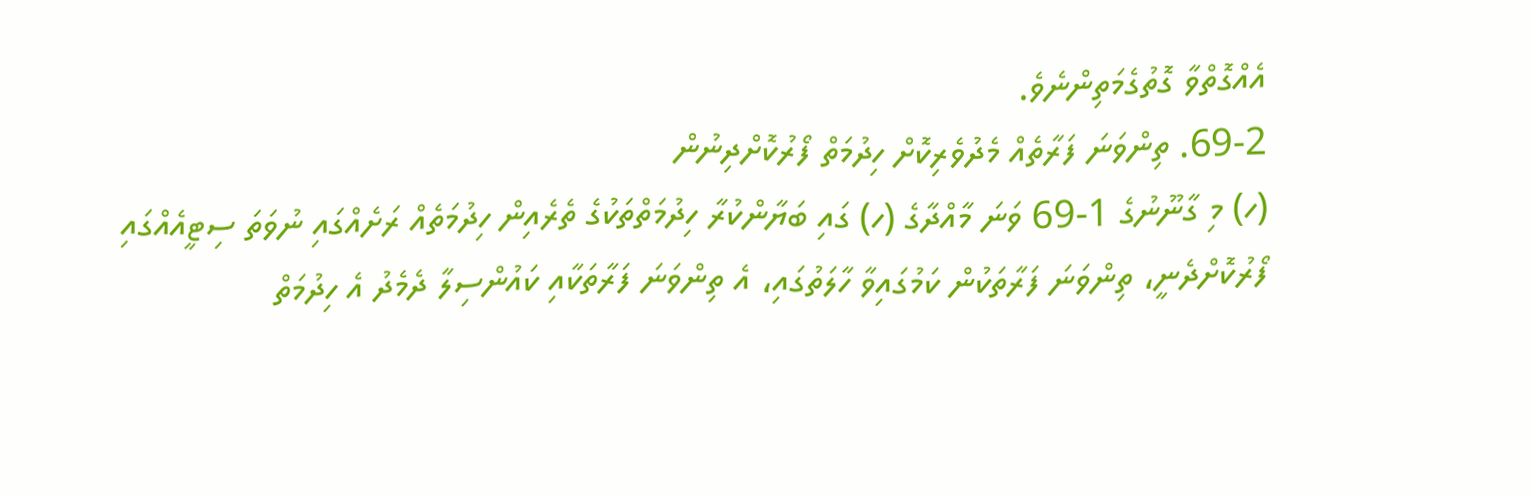އެއްގޮތްވާ ގޮތުގެމަތިންނެވެ.
69-2. ތިންވަނަ ފަރާތެއް މެދުވެރިކޮށް ހިދުމަތް ފޯރުކޮށްދިނުން
(ހ) މި ގާނޫނުގެ 1-69 ވަނަ މާއްދާގެ (ހ) ގައި ބަޔާންކުރާ ހިދުމަތްތަކުގެ ތެރެއިން ހިދުމަތެއް ރަށެއްގައި ނުވަތަ ސިޓީއެއްގައި ފޯރުކޮށްދެނީ، ތިންވަނަ ފަރާތަކުން ކަމުގައިވާ ހާލަތުގައި، އެ ތިންވަނަ ފަރާތަކާއި ކައުންސިލާ ދެމެދު އެ ހިދުމަތް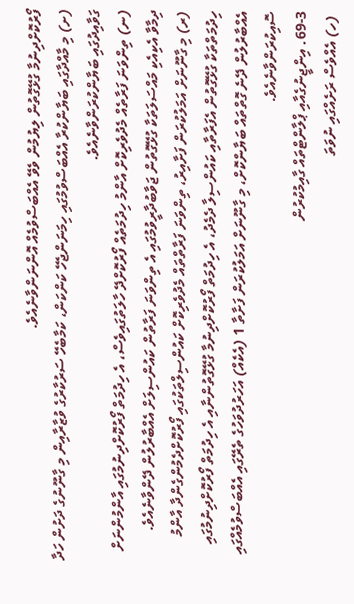ފޯރުކޮށްދިނުމާ ގުޅޭގޮތުން ލިޔުމުން ވެވޭ އެއްބަސްވުމެއް އޮންނަންވާނެއެވެ.
(ށ) މި މާއްދާގައި ބަޔާންކުރާ އެއްބަސްވުމުގައި ހިމަނަންޖެހޭ ކަންކަން، ކަމާބެހޭ ސަރުކާރުގެ ވުޒާރާއިން މި ގާނޫނުގެ ދަށުން ހަދާ ގަވާއިދުގައި ބަޔާންކުރަންވާނެއެވެ.
(ނ) ތިންވަނަ ފަރާތެއް މެދުވެރިކޮށް އާންމު ހިދުމަތެއް ފޯރުކޮށްދޭ ހާލަތުގައިވެސް، އެ ހިދުމަތް ފޯރުކޮށްދިނުމުގައި އާންމުންނަށް ދިމާވާ އެކިއެކި މައްސަލަތަކާ ގުޅޭގޮތުން ޖަވާބުދާރީވުމުގައި އެ ތިންވަނަ ފަރާތުން ކައުންސިލަށް އެއްބާރުލުން ދޭންވާނެއެވެ.
(ރ) މި ގާނޫނަށް އަމަލުކުރަން ފަށާއިރު، ތިންވަނަ ފަރާތްތައް މެދުވެރިކޮށް ކައުންސިލްތަކުގައި ފޯރުކޮށްދެމުންގެންދާ އާންމު ހިދުމަތްތަކާ ގުޅޭގޮތުން އެފަރާތާއި ކައުންސިލާ ދެމެދު، އެ ހިދުމަތް ފޯރުކޮށްދިނުމާ ގުޅޭގޮތުންނާއި އެ ހިދުމަތް ފޯރުކޮށްދިނުމުގައި އެއްބާރުލުން ދޭނެ ގޮތްތައް ބަޔާންކޮށް، މި ގާނޫނަށް އަމަލުކުރަން ފަށާތާ 1 (އެކެއް) އަހަރުދުވަހުގެ ތެރޭގައި އެއްބަސްވުމެއްގައި ސޮއިކުރަންވާނެއެވެ.
69-3. އިންޖީނުގެއާއި ޕްލާންޓްތައް ގާއިމުކުރުން
 (ހ) އެއްވެސް ރަށެއްގައި ނުވަތަ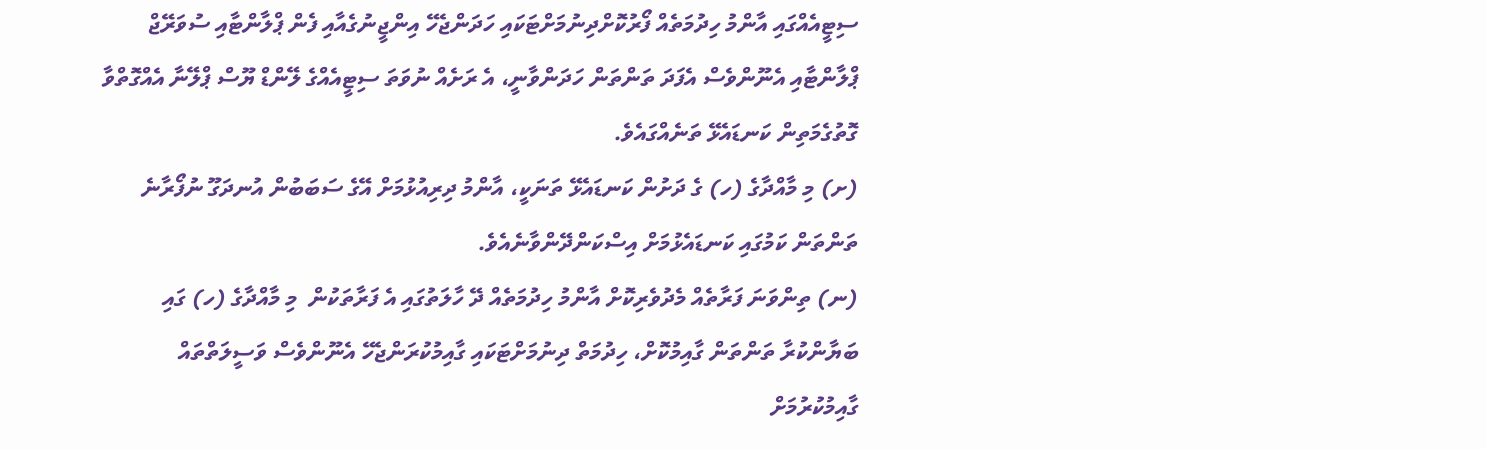ސިޓީއެއްގައި އާންމު ހިދުމަތެއް ފޯރުކޮށްދިނުމަށްޓަކައި ހަދަންޖެހޭ އިންޖީނުގެއާއި ފެން ޕްލާންޓާއި ސުވަރޭޖް ޕްލާންޓާއި އެނޫންވެސް އެފަދަ ތަންތަން ހަދަންވާނީ، އެ ރަށެއް ނުވަތަ ސިޓީއެއްގެ ލޭންޑް ޔޫސް ޕްލޭނާ އެއްގޮތްވާ ގޮތުގެމަތިން ކަނޑައެޅޭ ތަނެއްގައެވެ.
(ށ) މި މާއްދާގެ (ހ) ގެ ދަށުން ކަނޑައެޅޭ ތަނަކީ، އާންމު ދިރިއުޅުމަށް އޭގެ ސަބަބުން އުނދަގޫ ނުފޯރާނެ ތަންތަން ކަމުގައި ކަނޑައެޅުމަށް އިސްކަންދޭންވާނެއެވެ.
(ނ) ތިންވަނަ ފަރާތެއް މެދުވެރިކޮށް އާންމު ހިދުމަތެއް ދޭ ހާލަތުގައި އެ ފަރާތަކުން  މި މާއްދާގެ (ހ) ގައި ބަޔާންކުރާ ތަންތަން ގާއިމުކޮށް، ހިދުމަތް ދިނުމަށްޓަކައި ގާއިމުކުރަންޖެހޭ އެނޫންވެސް ވަސީލަތްތައް ގާއިމުކުރުމަށް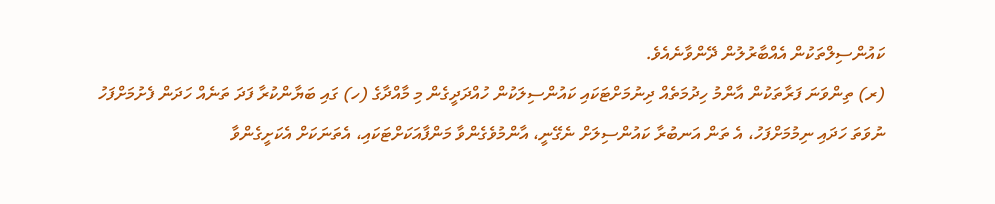ކައުންސިލްތަކުން އެއްބާރުލުން ދޭންވާނެއެވެ.
(ރ) ތިންވަނަ ފަރާތަކުން އާންމު ހިދުމަތެއް ދިނުމަށްޓަކައި ކައުންސިލަކުން ހުއްދަދީގެން މި މާއްދާގެ (ހ) ގައި ބަޔާންކުރާ ފަދަ ތަނެއް ހަދަން ފެށުމަށްފަހު ނުވަތަ ހަދައި ނިމުމަށްފަހު، އެ ތަން އަނބުރާ ކައުންސިލަށް ނެގޭނީ، އާންމުވެގެންވާ މަންފާއަކަށްޓަކައި، އެތަނަކަށް އެކަށީގެންވާ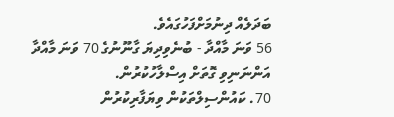ބަދަލެއް ދިނުމަށްފަހުގައެވެ.
56 ވަނަ މާއްދާ - ބުނެވިދިޔަ ގާނޫނުގެ 70 ވަނަ މާއްދާ އަންނަނިވި ގޮތަށް އިސްލާހުކުރުން.
70. ކައުންސިލްތަކުން ވިޔަފާރިކުރުން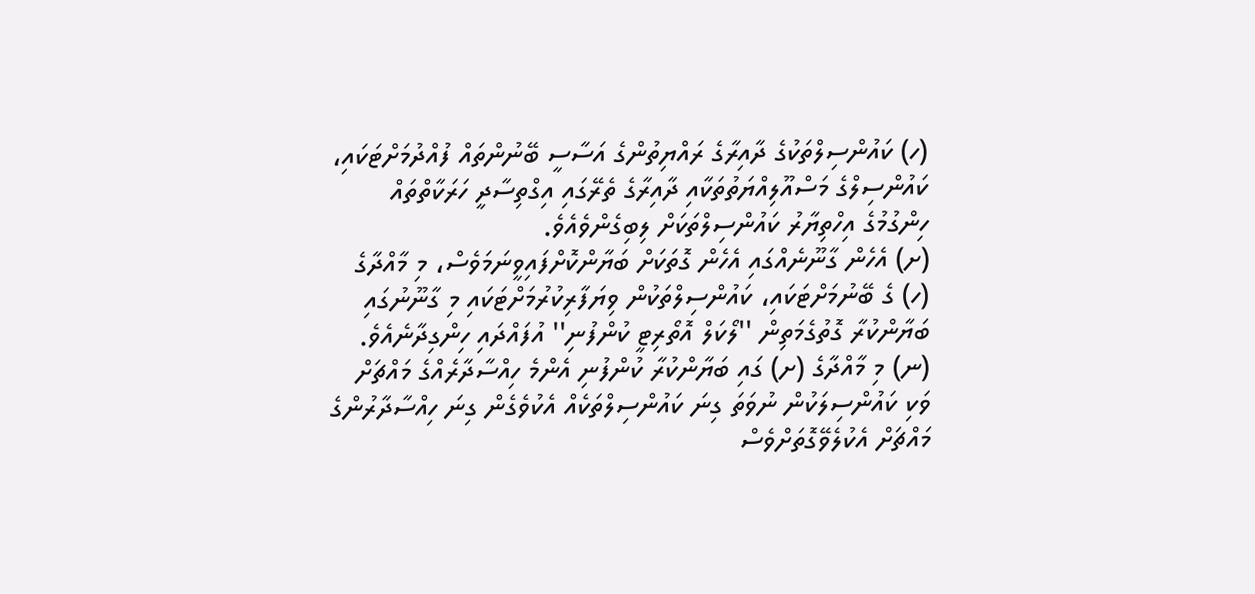(ހ) ކައުންސިލްތަކުގެ ދާއިރާގެ ރައްޔިތުންގެ އަސާސީ ބޭނުންތައް ފުއްދުމަށްޓަކައި، ކައުންސިލްގެ މަސްއޫލިއްޔަތުތަކާއި ދާއިރާގެ ތެރޭގައި އިގްތިސާދީ ހަރަކާތްތައް ހިންގުމުގެ އިހްތިޔާރު ކައުންސިލްތަކަށް ލިބިގެންވެއެވެ.
(ށ) އެހެން ގާނޫނެއްގައި އެހެން ގޮތަކަށް ބަޔާންކޮށްފައިވީނަމަވެސް، މި މާއްދާގެ     (ހ) ގެ ބޭނުމަށްޓަކައި، ކައުންސިލްތަކުން ވިޔަފާރިކުރުމަށްޓަކައި މި ގާނޫނުގައި ބަޔާންކުރާ ގޮތުގެމަތިން ''ލޯކަލް އޮތޯރިޓީ ކުންފުނި'' އުފައްދައި ހިންގިދާނެއެވެ.
(ނ) މި މާއްދާގެ (ށ) ގައި ބަޔާންކުރާ ކުންފުނި އެންމެ ހިއްސާދާރެއްގެ މައްޗަށް ވަކި ކައުންސިލަކުން ނުވަތަ ގިނަ ކައުންސިލްތަކެއް އެކުވެގެން ގިނަ ހިއްސާދާރުންގެ މައްޗަށް އެކުލެވޭގޮތަށްވެސް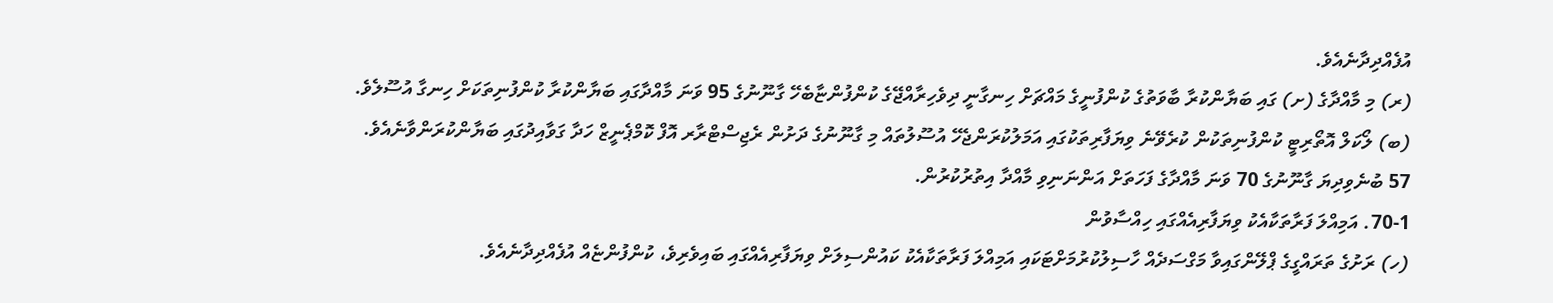އުފެއްދިދާނެއެވެ.
(ރ) މި މާއްދާގެ (ށ) ގައި ބަޔާންކުރާ ބާވަތުގެ ކުންފުނީގެ މައްޗަށް ހިނގާނީ ދިވެހިރާއްޖޭގެ ކުންފުންޏާބެހޭ ގާނޫނުގެ 95 ވަނަ މާއްދާގައި ބަޔާންކުރާ ކުންފުނިތަކަށް ހިނގާ އުސޫލެވެ.
(ބ) ލޯކަލް އޮތޯރިޓީ ކުންފުނިތަކުން ކުރެވޭނެ ވިޔަފާރިތަކުގައި އަމަލުކުރަންޖެހޭ އުސޫލުތައް މި ގާނޫނުގެ ދަށުން ރެޖިސްޓްރާރ އޮފް ކޮމްޕެނީޒް ހަދާ ގަވާއިދުގައި ބަޔާންކުރަންވާނެއެވެ.
57 ބުނެވިދިޔަ ގާނޫނުގެ 70 ވަނަ މާއްދާގެ ފަހަތަށް އަންނަނިވި މާއްދާ އިތުރުކުރުން.
70-1. އަމިއްލަ ފަރާތަކާއެކު ވިޔަފާރިއެއްގައި ހިއްސާވުން
(ހ) ރަށުގެ ތަރައްގީގެ ޕްލޭންގައިވާ މަގްސަދެއް ހާސިލުކުރުމަށްޓަކައި އަމިއްލަ ފަރާތަކާއެކު ކައުންސިލަށް ވިޔަފާރިއެއްގައި ބައިވެރިވެ، ކުންފުންޏެއް އުފެއްދިދާނެއެވެ.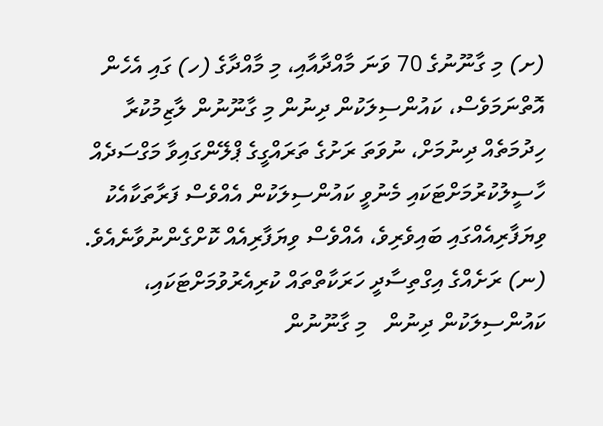(ށ) މި ގާނޫނުގެ 70 ވަނަ މާއްދާއާއި، މި މާއްދާގެ (ހ) ގައި އެހެން އޮތްނަމަވެސް، ކައުންސިލަކުން ދިނުން މި ގާނޫނުން ލާޒިމުކުރާ ހިދުމަތެއް ދިނުމަށް، ނުވަތަ ރަށުގެ ތަރައްގީގެ ޕްލޭންގައިވާ މަގްސަދެއް ހާސީލުކުރުމަށްޓަކައި މެނުވީ ކައުންސިލަކުން އެއްވެސް ފަރާތަކާއެކު ވިޔަފާރިއެއްގައި ބައިވެރިވެ، އެއްވެސް ވިޔަފާރިއެއް ކޮށްގެންނުވާނެއެވެ.
(ނ) ރަށެއްގެ އިގްތިސާދީ ހަރަކާތްތައް ކުރިއެރުވުމަށްޓަކައި، ކައުންސިލަކުން ދިނުން   މި ގާނޫނުން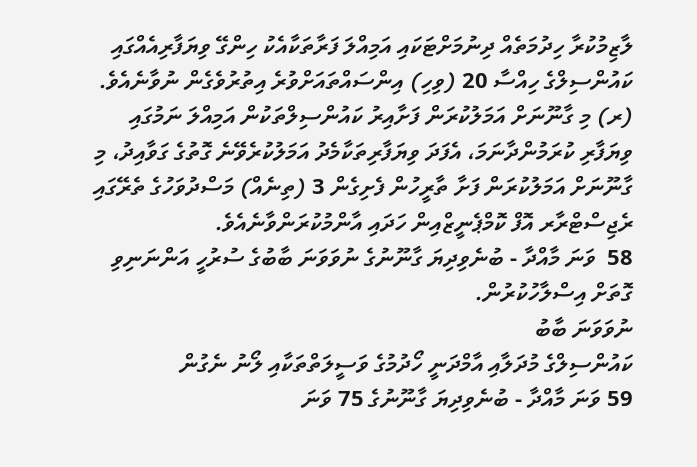ލާޒިމުކުރާ ހިދުމަތެއް ދިނުމަށްޓަކައި އަމިއްލަ ފަރާތަކާއެކު ހިންގޭ ވިޔަފާރިއެއްގައި ކައުންސިލްގެ ހިއްސާ 20 (ވިހި) އިންސައްތައަށްވުރެ އިތުރުވެގެން ނުވާނެއެވެ.
(ރ) މި ގާނޫނަށް އަމަލުކުރަން ފަށާއިރު ކައުންސިލްތަކުން އަމިއްލަ ނަމުގައި ވިޔަފާރި ކުރަމުންދާނަމަ، އެފަދަ ވިޔަފާރިތަކާމެދު އަމަލުކުރެވޭނެ ގޮތުގެ ގަވާއިދު، މި ގާނޫނަށް އަމަލުކުރަން ފަށާ ތާރީހުން ފެށިގެން 3 (ތިނެއް) މަސްދުވަހުގެ ތެރޭގައި ރެޖިސްޓްރާރ އޮފް ކޮމްޕެނީޒްއިން ހަދައި އާންމުކުރަންވާނެއެވެ.
58  ވަނަ މާއްދާ - ބުނެވިދިޔަ ގާނޫނުގެ ނުވަވަނަ ބާބުގެ ސުރުހީ އަންނަނިވި ގޮތަށް އިސްލާހުކުރުން.
ނުވަވަނަ ބާބު
ކައުންސިލްގެ މުދަލާއި އާމްދަނީ ހޯދުމުގެ ވަސީލަތްތަކާއި ލޯނު ނެގުން
59 ވަނަ މާއްދާ - ބުނެވިދިޔަ ގާނޫނުގެ 75 ވަނަ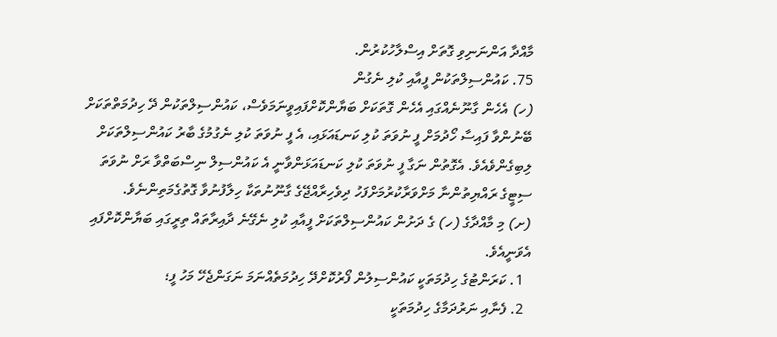މާއްދާ އަންނަނިވި ގޮތަށް އިސްލާހުކުރުން.
75. ކައުންސިލްތަކުން ފީއާއި ކުލި ނެގުން
(ހ) އެހެން ގާނޫނެއްގައި އެހެން ގޮތަކަށް ބަޔާންކޮށްފައިވީނަމަވެސް، ކައުންސިލްތަކުން ދޭ ހިދުމަތްތަކަށް ބޭނުންވާ ފައިސާ ހޯދުމަށް ފީ ނުވަތަ ކުލި ކަނޑައަޅައި، އެ ފީ ނުވަތަ ކުލި ނެގުމުގެ ބާރު ކައުންސިލްތަކަށް ލިބިގެންވެއެވެ. އެގޮތުން ނަގާ ފީ ނުވަތަ ކުލި ކަނޑައަޅަންވާނީ އެ ކައުންސިލް ނިސްބަތްވާ ރަށް ނުވަތަ ސިޓީގެ ރައްޔިތުންނާ މަށްވަރާކުރުމަށްފަހު ދިވެހިރާއްޖޭގެ ގާނޫނުތަކާ ހިލާފުނުވާ ގޮތުގެމަތިންނެވެ.
(ށ) މި މާއްދާގެ (ހ) ގެ ދަށުން ކައުންސިލްތަކަށް ފީއާއި ކުލި ނެގޭނެ ދާއިރާތައް ތިރީގައި ބަޔާންކޮށްފައި އެވަނީއެވެ.
  1. ކަރަންޓުގެ ހިދުމަތަކީ ކައުންސިލުން ފޯރުކޮށްދޭ ހިދުމަތެއްނަމަ ނަގަންޖެހޭ މަހު ފީ؛
  2. ފެނާއި ނަރުދަމާގެ ހިދުމަތަކީ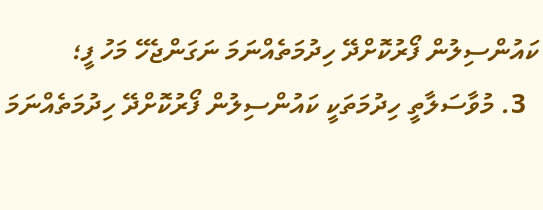ކައުންސިލުން ފޯރުކޮށްދޭ ހިދުމަތެއްނަމަ ނަގަންޖެހޭ މަހު ފީ؛
  3. މުވާސަލާތީ ހިދުމަތަކީ ކައުންސިލުން ފޯރުކޮށްދޭ ހިދުމަތެއްނަމަ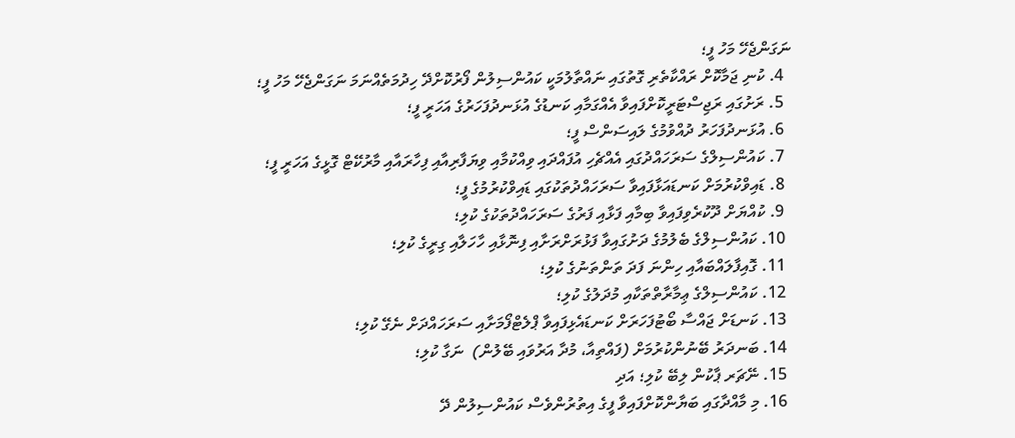ނަގަންޖެހޭ މަހު ފީ؛
  4. ކުނި ޖަމާކޮށް ރައްކާތެރި ގޮތުގައި ނައްތާލުމަކީ ކައުންސިލުން ފޯރުކޮށްދޭ ހިދުމަތެއްނަމަ ނަގަންޖެހޭ މަހު ފީ؛
  5. ރަށުގައި ރަޖިސްޓަރީކޮށްފައިވާ އެއްގަމާއި ކަނޑުގެ އުޅަނދުފަހަރުގެ އަހަރީ ފީ؛
  6. އުޅަނދުފަހަރު ދުއްވުމުގެ ލައިސަންސް ފީ؛
  7. ކައުންސިލްގެ ސަރަހައްދުގައި އެއްޗެހި އުފައްދައި ވިއްކުމާއި ވިޔަފާރިއާއި ފިހާރައާއި މާރުކޭޓް ގޮޅީގެ އަހަރީ ފީ؛
  8. ޑައިވްކުރުމަށް ކަނޑައަޅާފައިވާ ސަރަހައްދުތަކުގައި ޑައިވްކުރުމުގެ ފީ؛
  9. ކުއްޔަށް ދޫކުރެވިފައިވާ ބިމާއި ފަޅާއި ފަރުގެ ސަރަހައްދުތަކުގެ ކުލި؛
  10. ކައުންސިލްގެ ބެލުމުގެ ދަށުގައިވާ ފަޅުރަށްރަށާއި ފިނޮޅާއި ހާހަލާއި ގިރީގެ ކުލި؛
  11. ގޮއިފާލައްބައާއި ހިންނަ ފަދަ ތަންތަނުގެ ކުލި؛
  12. ކައުންސިލްގެ ޢިމާރާތްތަކާއި މުދަލުގެ ކުލި؛
  13. ކަނޑަށް ޖައްސާ ބޯޓުފަހަރަށް ކަނޑައެޅިފައިވާ ޕްލެޓްފޯމަށާއި ސަރަހައްދަށް ނެގޭ ކުލި؛
  14. ބަނދަރު ބޭނުންކުރުމަށް (ފައްތިއާ، މުދާ އަރުވައި ބޭލުން)  ނަގާ ކުލި؛
  15. ނޭޗަރ ޕާކުން ލިބޭ ކުލި؛ އަދި
  16. މި މާއްދާގައި ބަޔާންކޮށްފައިވާ ފީގެ އިތުރުންވެސް ކައުންސިލުން ދޭ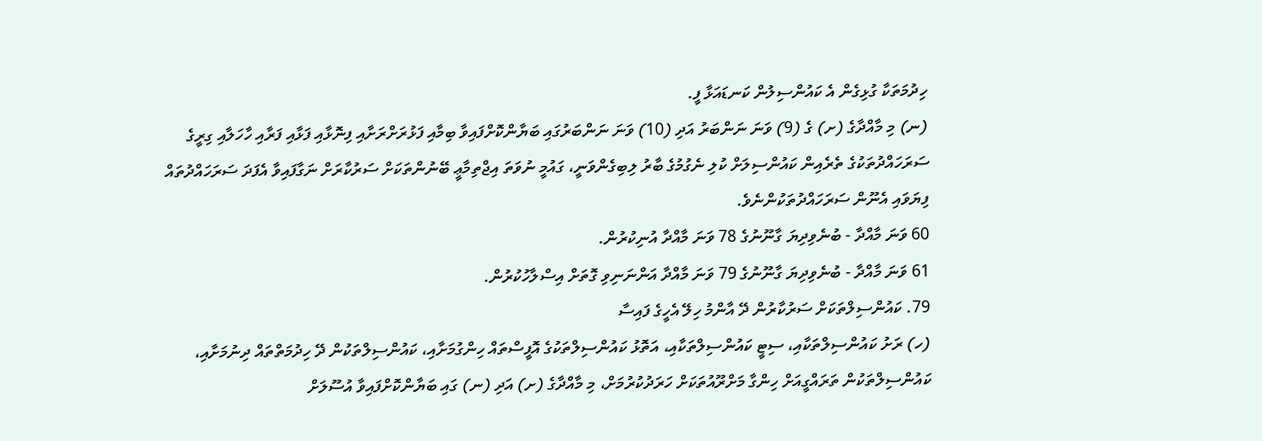ހިދުމަތަކާ ގުޅިގެން އެ ކައުންސިލުން ކަނޑައަޅާ ފީ.
(ނ) މި މާއްދާގެ (ށ) ގެ (9) ވަނަ ނަންބަރު އަދި (10) ވަނަ ނަންބަރުގައި ބަޔާންކޮށްފައިވާ ބިމާއި ފަޅުރަށްރަށާއި ފިނޮޅާއި ފަޅާއި ފަރާއި ހާހަލާއި ގިރީގެ ސަރަހައްދުތަކުގެ ތެރެއިން ކައުންސިލަށް ކުލި ނެގުމުގެ ބާރު ލިބިގެންވަނީ، ގައުމީ ނުވަތަ އިޖްތިމާޢީ ބޭނުންތަކަށް ސަރުކާރަށް ނަގާފައިވާ އެފަދަ ސަރަހައްދުތައް ފިޔަވައި އެނޫން ސަރަހައްދުތަކުންނެވެ.
60 ވަނަ މާއްދާ - ބުނެވިދިޔަ ގާނޫނުގެ 78 ވަނަ މާއްދާ އުނިކުރުން.
61 ވަނަ މާއްދާ - ބުނެވިދިޔަ ގާނޫނުގެ 79 ވަނަ މާއްދާ އަންނަނިވި ގޮތަށް އިސްލާހުކުރުން.
79. ކައުންސިލްތަކަށް ސަރުކާރުން ދޭ އާންމު ހިލޭ އެހީގެ ފައިސާ
(ހ) ރަށު ކައުންސިލްތަކާއި، ސިޓީ ކައުންސިލްތަކާއި، އަތޮޅު ކައުންސިލްތަކުގެ އޮފީސްތައް ހިންގުމަށާއި، ކައުންސިލްތަކުން ދޭ ހިދުމަތްތައް ދިނުމަށާއި، ކައުންސިލްތަކުން ތަރައްގީއަށް ހިންގާ މަށްރޫއުތަކަށް ހަރަދުކުރުމަށް، މި މާއްދާގެ (ށ) އަދި (ނ) ގައި ބަޔާންކޮށްފައިވާ އުސޫލަށް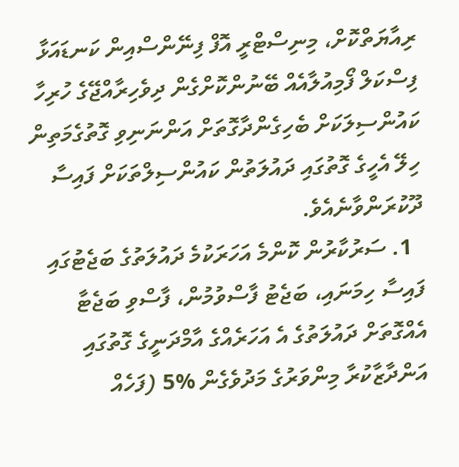ރިއާޔަތްކޮށް، މިނިސްޓްރީ އޮފް ފިނޭންސްއިން ކަނޑައަޅާ ފިސްކަލް ފޯމިއުލާއެއް ބޭނުންކޮށްގެން ދިވެހިރާއްޖޭގެ ހުރިހާ ކައުންސިލަކަށް ބެހިގެންދާގޮތަށް އަންނަނިވި ގޮތުގެމަތިން ހިލޭ އެހީގެ ގޮތުގައި ދައުލަތުން ކައުންސިލްތަކަށް ފައިސާ ދޫކުރަންވާނެއެވެ.
  1. ސަރުކާރުން ކޮންމެ އަހަރަކުމެ ދައުލަތުގެ ބަޖެޓުގައި ފައިސާ ހިމަނައި، ބަޖެޓު ފާސްވުމުން، ފާސްވި ބަޖެޓާ އެއްގޮތަށް ދައުލަތުގެ އެ އަހަރެއްގެ އާމްދަނީގެ ގޮތުގައި އަންދާޒާކުރާ މިންވަރުގެ މަދުވެގެން %5 (ފަހެއް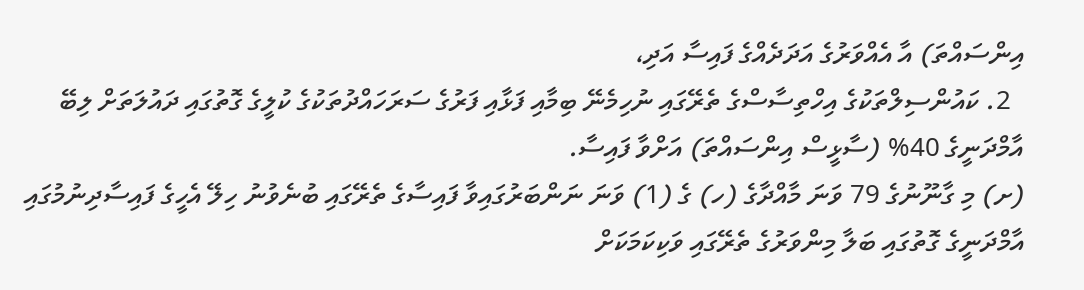އިންސައްތަ) އާ އެއްވަރުގެ އަދަދެއްގެ ފައިސާ އަދި،
  2. ކައުންސިލްތަކުގެ އިހްތިސާސްގެ ތެރޭގައި ނުހިމެނޭ ބިމާއި ފަޅާއި ފަރުގެ ސަރަހައްދުތަކުގެ ކުލީގެ ގޮތުގައި ދައުލަތަށް ލިބޭ އާމްދަނީގެ 40% (ސާޅީސް އިންސައްތަ) އަށްވާ ފައިސާ.
(ށ) މި ގާނޫނުގެ 79 ވަނަ މާއްދާގެ (ހ) ގެ (1) ވަނަ ނަންބަރުގައިވާ ފައިސާގެ ތެރޭގައި ބުނެވުނު ހިލޭ އެހީގެ ފައިސާދިނުމުގައި އާމްދަނީގެ ގޮތުގައި ބަލާ މިންވަރުގެ ތެރޭގައި ވަކިކަމަކަށް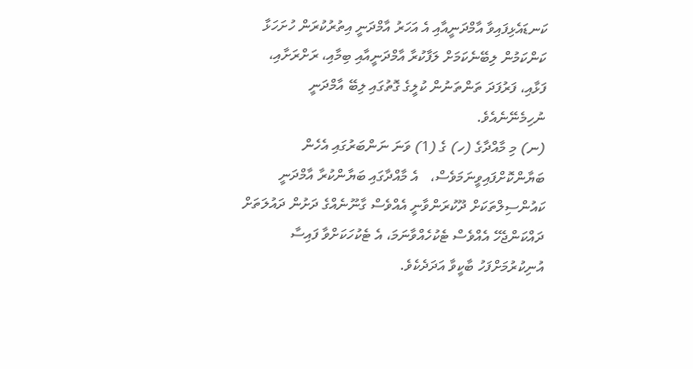ކަނޑައެޅިފައިވާ އާމްދަނީއާއި އެ އަހަރު އާމްދަނީ އިތުރުކުރަން ހުށަހަޅާ ކަންކަމުން ލިބޭނެކަމަށް ލަފާކުރާ އާމްދަނީއާއި ބިމާއި، ރަށްރަށާއި، ފަޅާއި، ފަރުފަދަ ތަންތަނުން ކުލީގެ ގޮތުގައި ލިބޭ އާމްދަނީ ނުހިމެނޭނެއެވެ.
(ނ) މި މާއްދާގެ (ހ) ގެ (1) ވަނަ ނަންބަރުގައި އެހެން ބަޔާންކޮށްފައިވީނަމަވެސް،   އެ މާއްދާގައި ބަޔާންކުރާ އާމްދަނީ ކައުންސިލްތަކަށް ދޫކުރަންވާނީ އެއްވެސް ގާނޫނެއްގެ ދަށުން ދައުލަތަށް ދައްކަންޖެހޭ އެއްވެސް ޓެކުހެއްވާނަމަ، އެ ޓެކުހަކަށްވާ ފައިސާ އުނިކުރުމަށްފަހު ބާކީވާ އަދަދެކެވެ.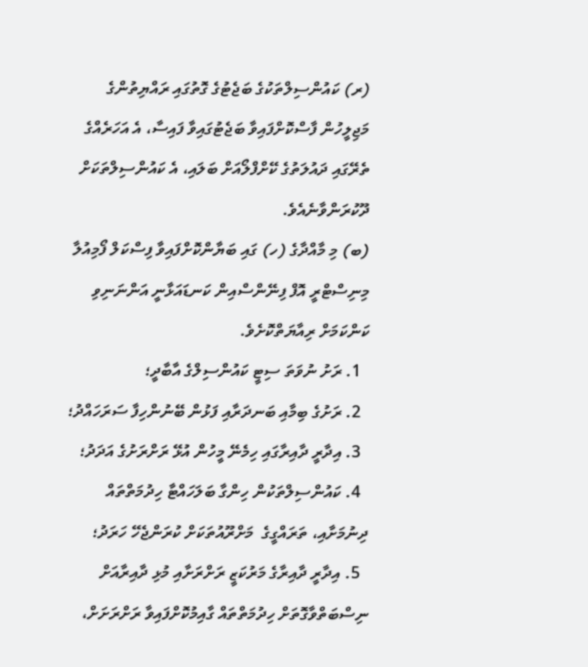(ރ) ކައުންސިލްތަކުގެ ބަޖެޓުގެ ގޮތުގައި ރައްޔިތުންގެ މަޖިލީހުން ފާސްކޮށްފައިވާ ބަޖެޓުގައިވާ ފައިސާ، އެ އަހަރެއްގެ ތެރޭގައި ދައުލަތުގެ ކޭށްފްލޯއަށް ބަލައި، އެ ކައުންސިލްތަކަށް ދޫކުރަންވާނެއެވެ.
(ބ) މި މާއްދާގެ (ހ) ގައި ބަޔާންކޮށްފައިވާ ފިސްކަލް ފޯމިއުލާ މިނިސްޓްރީ އޮފް ފިނޭންސްއިން ކަނޑައަޅާނީ އަންނަނިވި ކަންކަމަށް ރިއާޔަތްކޮށެވެ.
  1. ރަށު ނުވަތަ ސިޓީ ކައުންސިލްގެ އާބާދީ؛
  2. ރަށުގެ ބިމާއި ބަނދަރާއި ފަޅުން ބޭނުންހިފާ ސަރަހައްދު؛
  3. އިދާރީ ދާއިރާގައި ހިމެނޭ މީހުން އުޅޭ ރަށްރަށުގެ އަދަދު؛
  4. ކައުންސިލްތަކުން ހިންގާ ބަލަހައްޓާ ހިދުމަތްތައް ދިނުމަށާއި، ތަރައްގީގެ  މަށްރޫއުތަކަށް ކުރަންޖެހޭ ހަރަދު؛
  5. އިދާރީ ދާއިރާގެ މަރުކަޒީ ރަށްރަށާއި މުޅި ދާއިރާއަށް ނިސްބަތްވާގޮތަށް ހިދުމަތްތައް ގާއިމުކޮށްފައިވާ ރަށްރަށަށް،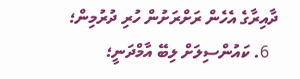ދާއިރާގެ އެހެން ރަށްރަށުން ހުރި ދުރުމިން؛
  6. ކައުންސިލަށް ލިބޭ އާމްދަނީ؛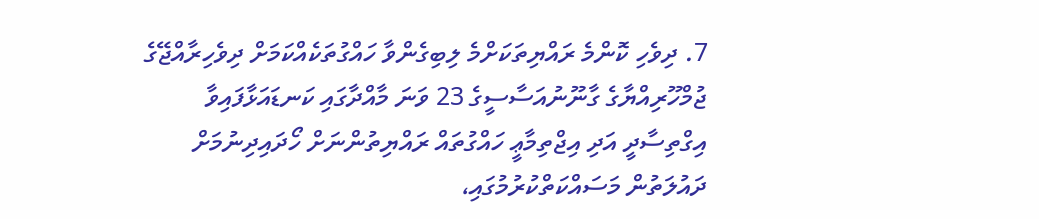7. ދިވެހި ކޮންމެ ރައްޔިތަކަށްމެ ލިބިގެންވާ ހައްގުތަކެއްކަމަށް ދިވެހިރާއްޖޭގެ ޖުމްހޫރިއްޔާގެ ގާނޫނުއަސާސީގެ 23 ވަނަ މާއްދާގައި ކަނޑައަޅާފައިވާ އިގްތިސާދީ އަދި އިޖްތިމާޢީ ހައްގުތައް ރައްޔިތުންނަށް ހޯދައިދިނުމަށް ދައުލަތުން މަސައްކަތްކުރުމުގައި،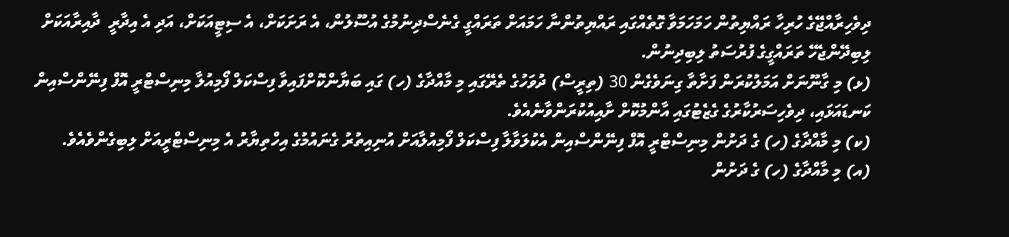ދިވެހިރާއްޖޭގެ ހުރިހާ ރައްޔިތުން ހަމަހަމަވާ ގޮތެއްގައި ރައްޔިތުންނާ ހަމައަށް ތަރައްގީ ގެނެސްދިނުމުގެ އުސޫލުން، އެ ރަށަކަށް، އެ ސިޓީއަކަށް، އަދި އެ އިދާރީ  ދާއިރާއަކަށް ލިބިދޭންޖެހޭ ތަރައްގީގެ ފުރުސަތު ލިބިދިނުން.
(ޅ) މި ގާނޫނަށް އަމަލުކުރަން ފަށާތާ ގިނަވެގެން 30 (ތިރީސް) ދުވަހުގެ ތެރޭގައި މި މާއްދާގެ (ހ) ގައި ބަޔާންކޮށްފައިވާ ފިސްކަލް ފޯމިއުލާ މިނިސްޓްރީ އޮފް ފިނޭންސްއިން ކަނޑައަޅައި، ދިވެހިސަރުކާރުގެ ގެޒެޓުގައި އާންމުކޮށް ށާއިއުކުރަންވާނެއެވެ.
(ކ) މި މާއްދާގެ (ހ) ގެ ދަށުން މިނިސްޓްރީ އޮފް ފިނޭންސްއިން އެކުލަވާލާ ފިސްކަލް ފޯމިއުލާއަށް އުނިއިތުރު ގެނައުމުގެ އިހްތިޔާރު އެ މިނިސްޓްރީއަށް ލިބިގެންވެއެވެ.
(އ) މި މާއްދާގެ (ހ) ގެ ދަށުން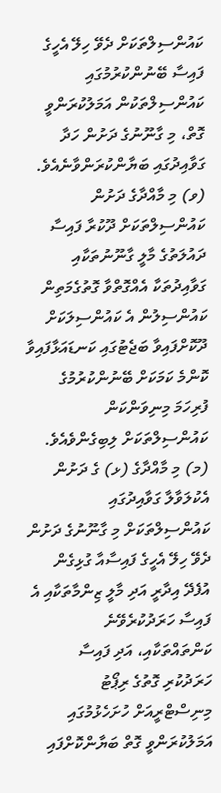ކައުންސިލްތަކަށް ދެވޭ ހިލޭ އެހީގެ ފައިސާ ބޭނުންކުރުމުގައި ކައުންސިލްތަކުން އަމަލުކުރަންވީ ގޮތް، މި ގާނޫނުގެ ދަށުން ހަދާ ގަވާއިދުގައި ބަޔާންކުރަންވާނެއެވެ.
(ވ) މި މާއްދާގެ ދަށުން ކައުންސިލްތަކަށް ދޫކުރާ ފައިސާ ދައުލަތުގެ މާލީ ގާނޫނުތަކާއި ގަވާއިދުތަކާ އެއްގޮތްވާ ގޮތުގެމަތިން ކައުންސިލުން އެ ކައުންސިލަކަށް ދޫކޮށްފައިވާ ބަޖެޓުގައި ކަނޑައަޅާފައިވާ ކޮންމެ ކަމަކަށް ބޭނުންކުރުމުގެ ފުރިހަމަ މިނިވަންކަން ކައުންސިލްތަކަށް ލިބިގެންވެއެވެ.
(މ) މި މާއްދާގެ (ޅ) ގެ ދަށުން އެކުލަވާލާ ގަވާއިދުގައި ކައުންސިލްތަކަށް މި ގާނޫނުގެ ދަށުން ދެވޭ ހިލޭ އެހީގެ ފައިސާއާ ގުޅިގެން އުފެދޭ އިދާރީ އަދި މާލީ ޒިންމާތަކާއި އެ ފައިސާ ހަރަދުކުރެވޭނެ ކަންތައްތަކާއި، އަދި ފައިސާ ހަރަދުކުރި ގޮތުގެ ރިޕޯޓު މިނިސްޓްރީއަށް ހުށަހެޅުމުގައި އަމަލުކުރަންވީ ގޮތް ބަޔާންކޮށްފައި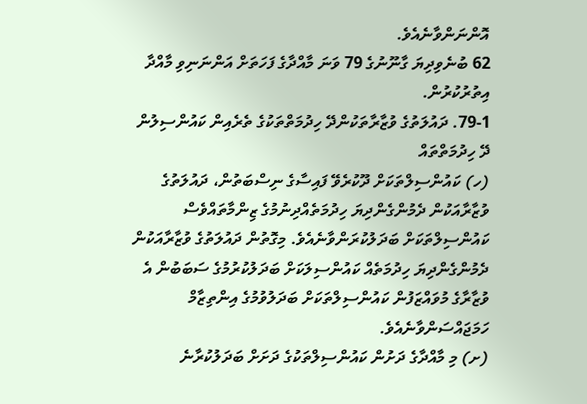އޮންނަންވާނެއެވެ.
62 ބުނެވިދިޔަ ގާނޫނުގެ 79 ވަނަ މާއްދާގެ ފަހަތަށް އަންނަނިވި މާއްދާ އިތުރުކުރުން.
79-1. ދައުލަތުގެ ވުޒާރާތަކުންދޭ ހިދުމަތްތަކުގެ ތެރެއިން ކައުންސިލުން ދޭ ހިދުމަތްތައް
(ހ) ކައުންސިލްތަކަށް ދޫކުރެވޭ ފައިސާގެ ނިސްބަތުން، ދައުލަތުގެ ވުޒާރާއަކުން ދެމުންގެންދިޔަ ހިދުމަތެއްދިނުމުގެ ޒިންމާތައްވެސް ކައުންސިލްތަކަށް ބަދަލުކުރަންވާނެއެވެ. މިގޮތުން ދައުލަތުގެ ވުޒާރާއަކުން ދެމުންގެންދިޔަ ހިދުމަތެއް ކައުންސިލަކަށް ބަދަލުކުރުމުގެ ސަބަބުން އެ ވުޒާރާގެ މުވައްޒަފުން ކައުންސިލްތަކަށް ބަދަލުވުމުގެ އިންތިޒާމް ހަމަޖައްސަންވާނެއެވެ.
(ށ) މި މާއްދާގެ ދަށުން ކައުންސިލްތަކުގެ ދަށަށް ބަދަލުކުރާނެ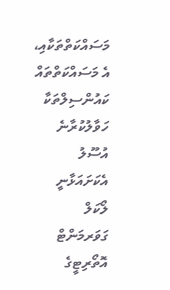މަސައްކަތްތަކާއި، އެ މަސައްކަތްތައް ކައުންސިލްތަކާ ހަވާލުކުރާނެ އުސޫލު އެކަށައަޅާނީ ލޯކަލް ގަވަރމަންޓް އޮތޯރިޓީގެ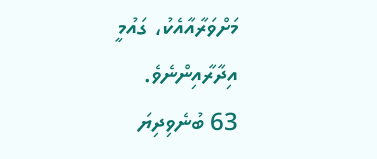މަށްވަރާއާއެކު، ގައުމީ އިދާރާއިންނެވެ.
63 ބުނެވިދިޔަ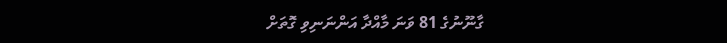ގާނޫނުގެ 81 ވަނަ މާއްދާ އަންނަނިވި ގޮތަށް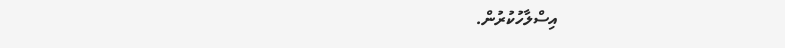އިސްލާހުކުރުން.